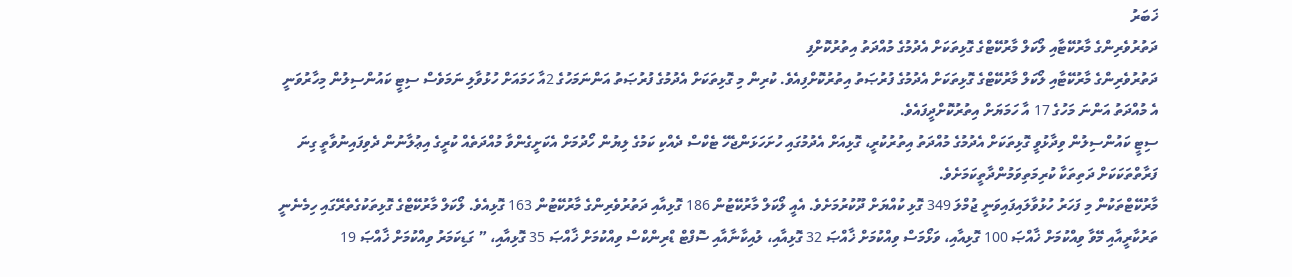ޚަބަރު
ދަތުރުވެރިންގެ މާރުކޭޓާއި ލޯކަލް މާރުކޭޓްގެ ގޮޅިތަކަށް އެދުމުގެ މުއްދަތު އިތުރުކޮށްފި
ދަތުރުވެރިންގެ މާރުކޭޓާއި ލޯކަލް މާރުކޭޓްގެ ގޮޅިތަކަށް އެދުމުގެ ފުރުޞަތު އިތުރުކޮށްފިއެވެ. ކުރިން މި ގޮޅިތަކަށް އެދުމުގެ ފުރުޞަތު އަންނަމަހުގެ 2އާ ހަމައަށް ހުޅުވާލި ނަމަވެސް ސިޓީ ކައުންސިލުން މިހާރުވަނީ އެ މުއްދަތު އަންނަ މަހުގެ 17 އާ ހަމަޔަށް އިތުރުކޮށްދީފައެވެ.
ސިޓީ ކައުންސިލުން ވިދާޅުވީ ގޮޅިތަކަށް އެދުމުގެ މުއްދަތު އިތުރުކުރީ، ގޮޅިއަށް އެދުމުގައި ހުށަހަޅަންޖެހޭ ޓެކްސް ދެއްކި ކަމުގެ ލިޔުން ހޯދުމަށް އެކަށީގެންވާ މުއްދަތެއް ކުރީގެ އިޢުލާނުން ދެވިފައިނުވާތީ ގިނަ ފަރާތްތަކަކަށް ދަތިތަކާ ކުރިމަތިވަމުންދާތީކަމަށެވެ.
މާރުކޭޓްތަކުން މި ފަހަރު ހުޅުވާލައިފައިވަނީ ޖުމްލަ 349 ގޮޅި ކުއްޔަށް ދޫކުރުމަށެވެ. އެއީ ލޯކަލް މާރުކޭޓުން 186 ގޮޅިއާއި ދަތުރުވެރިންގެ މާރުކޭޓުން 163 ގޮޅިއެވެ. ލޯކަލް މާރުކޭޓްގެ ގޮޅިތަކުގެތެރޭގައި ހިމެނެނީ ތަރުކާރީއާއި މޭވާ ވިއްކުމަށް ޚާއްޞަ 100 ގޮޅިއާއި، ވަޅޯމަސް ވިއްކުމަށް ޚާއްޞަ 32 ގޮޅިއާއި، ލުއިކާނާއާއި ސޮފްޓް ޑްރިންކްސް ވިއްކުމަށް ޚާއްޞަ 35 ގޮޅިއާއި، ” ގަޑިކަމަރު ވިއްކުމަށް ޚާއްޞަ 19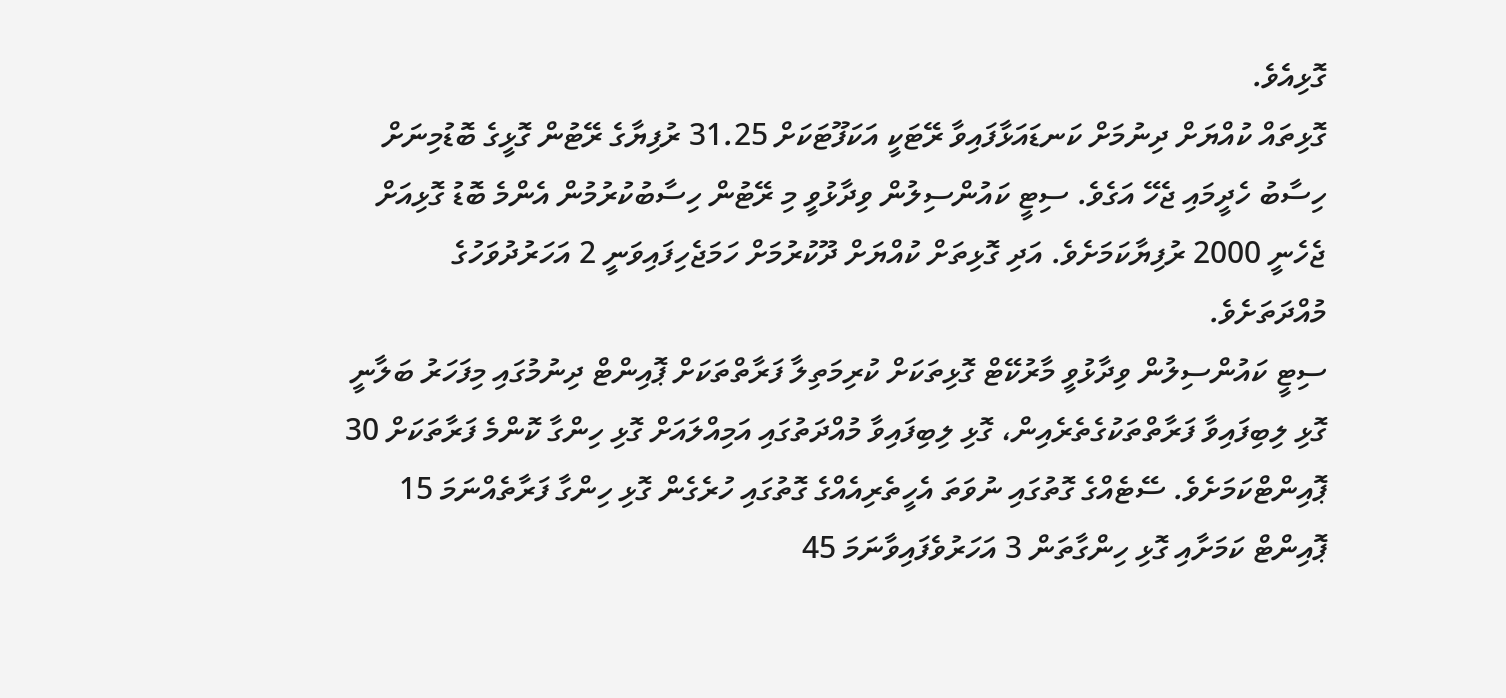ގޮޅިއެވެ.
ގޮޅިތައް ކުއްޔަށް ދިނުމަށް ކަނޑައަޅާފައިވާ ރޭޓަކީ އަކަފޫޓަކަށް 31.25 ރުފިޔާގެ ރޭޓުން ގޮޅީގެ ބޮޑުމިނަށް ހިސާބު ހެދީމައި ޖެހޭ އަގެވެ. ސިޓީ ކައުންސިލުން ވިދާޅުވީ މި ރޭޓުން ހިސާބުކުރުމުން އެންމެ ބޮޑު ގޮޅިއަށް ޖެހެނީ 2000 ރުފިޔާކަމަށެވެ. އަދި ގޮޅިތަށް ކުއްޔަށް ދޫކުރުމަށް ހަމަޖެހިފައިވަނީ 2 އަހަރުދުވަހުގެ މުއްދަތަށެވެ.
ސިޓީ ކައުންސިލުން ވިދާޅުވީ މާރުކޭޓް ގޮޅިތަކަށް ކުރިމަތިލާ ފަރާތްތަކަށް ޕޮއިންޓް ދިނުމުގައި މިފަހަރު ބަލާނީ ގޮޅި ލިބިފައިވާ ފަރާތްތަކުގެތެރެއިން، ގޮޅި ލިބިފައިވާ މުއްދަތުގައި އަމިއްލައަށް ގޮޅި ހިންގާ ކޮންމެ ފަރާތަކަށް 30 ޕޮއިންޓްކަމަށެވެ. ސޭޓެއްގެ ގޮތުގައި ނުވަތަ އެހީތެރިއެއްގެ ގޮތުގައި ހުރެގެން ގޮޅި ހިންގާ ފަރާތެއްނަމަ 15 ޕޮއިންޓް ކަމަށާއި ގޮޅި ހިންގާތަން 3 އަހަރުވެފައިވާނަމަ 45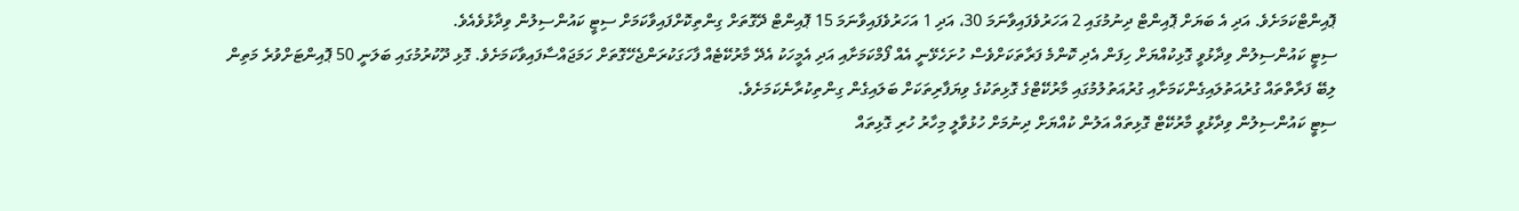ޕޮއިންޓްކަމަށެވެ. އަދި އެ ބަޔަށް ޕޮއިންޓް ދިނުމުގައި 2 އަހަރުވެފައިވާނަމަ 30، އަދި 1 އަހަރުވެފައިވާނަމަ 15 ޕޮއިންޓް ދޭގޮތަށް ގިންތިކޮށްފައިވާކަމަށް ސިޓީ ކައުންސިލުން ވިދާޅުވެއެވެ.
ސިޓީ ކައުންސިލުން ވިދާޅުވީ ގޮޅިކުއްޔަށް ހިފަން އެދި ކޮންމެ ފަރާތަކަށްވެސް ހުށަހެޅޭނީ އެއް ފޯމްކަމަށާއި އަދި އެމީހަކު އެދޭ މާރުކޭޓެއް ފާހަގަކުރަންޖެހޭގޮތަށް ހަމަޖައްސާފައިވާކަމަށެވެ. ގޮޅި ދޫކުރުމުގައި ބަލަނީ 50 ޕޮއިންޓަށްވުރެ މަތިން ލިބޭ ފަރާތްތައް ގުރުއަތުލައިގެންކަމަށާއި ގުރުއަތުލުމުގައި މާރުކޭޓްގެ ގޮޅިތަކުގެ ވިޔަފާރިތަކަށް ބަލައިގެން ގިންތިކުރާނެކަމަށެވެ.
ސިޓީ ކައުންސިލުން ވިދާޅުވީ މާރުކޭޓް ގޮޅިތައް އަލުން ކުއްޔަށް ދިނުމަށް ހުޅުވާލީ މިހާރު ހުރި ގޮޅިތައް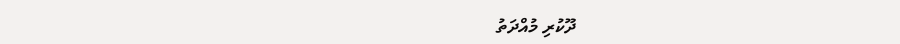ދޫކުރި މުއްދަތު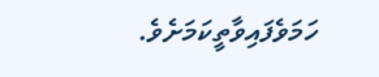ހަމަވެފައިވާތީކަމަށެވެ.